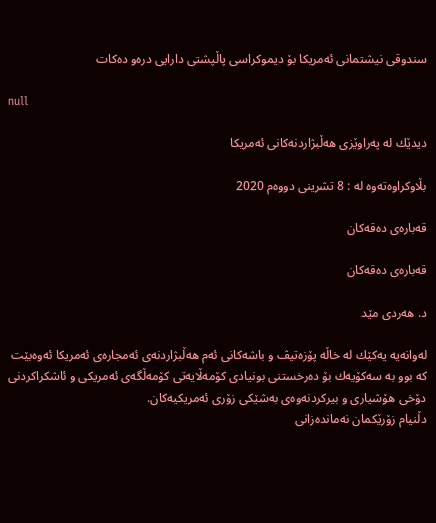سندوقی نیشتمانی ئەمریکا بۆ دیموکراسی پاڵپشتی دارایی درەو دەکات

null

دیدێك له‌ په‌راوێزی هه‌ڵبژاردنه‌كانی ئه‌مریكا

بڵاوکراوەتەوە لە : 8 تشرینی دووەم 2020

قەبارەی دەقەکان

قەبارەی دەقەکان

د. هه‌ردی مێد

له‌وانه‌یه‌ یه‌كێك له‌ خاڵه‌ پۆزه‌تیڤ و باشه‌كانی ئه‌م هه‌ڵبژاردنه‌ی ئه‌مجاره‌ی ئه‌مریكا ئه‌وه‌بێت كه‌ بوو به‌ سه‌كۆیه‌ك بۆ ده‌رخستنی بونیادی كۆمه‌ڵایه‌تی كۆمه‌ڵگه‌ی ئه‌مریكی و ئاشكراكردنی دۆخی هۆشیاری و بیركردنه‌وه‌ی به‌شێكی زۆری ئه‌مریكیه‌كان.
دڵنیام زۆرێكمان نه‌مانده‌زانی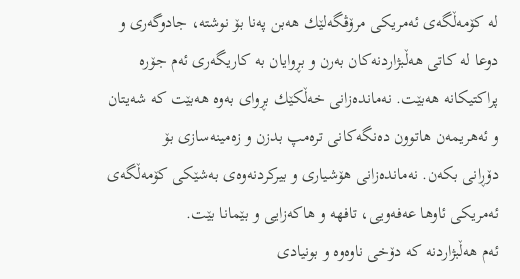له‌ كۆمه‌ڵگه‌ی ئه‌مریكی مرۆڤگه‌لێك هه‌بن په‌نا بۆ نوشته‌، جادوگه‌ری و دوعا له‌ كاتی هه‌ڵبژاردنه‌كان به‌رن و بڕوایان به‌ كاریگه‌ری ئه‌م جۆره‌ پراكتیكانه‌ هه‌بێت. نه‌مانده‌زانی خه‌ڵكێك بڕوای به‌وه‌ هه‌بێت كه‌ شه‌یتان و ئه‌هریمه‌ن‌ هاتوون ده‌نگه‌كانی تره‌مپ بدزن و زه‌مینه‌سازی بۆ دۆڕانی ‌بكه‌ن. نه‌مانده‌زانی هۆشیاری و بیركردنه‌وه‌ی به‌شێكی كۆمه‌ڵگه‌ی ئه‌مریكی ئاوها عه‌فه‌ویی، تافهه و هاكه‌زایی و بێمانا بێت.
ئه‌م هه‌ڵبژاردنه‌ كه‌ دۆخی ناوه‌وه‌‌ و بونیادی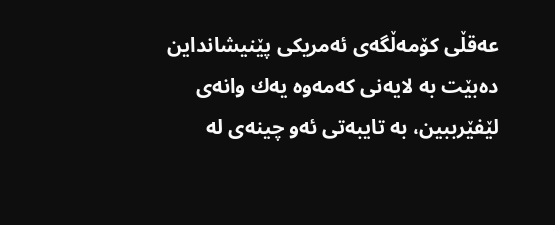عه‌قڵی كۆمه‌ڵگه‌ی ئه‌مریكی پێنیشانداین ده‌بێت به‌ لایه‌نی كه‌مه‌وه‌ یه‌ك وانه‌ی لێفێرببین، به‌ تایبه‌تی ئه‌و چینه‌ی له‌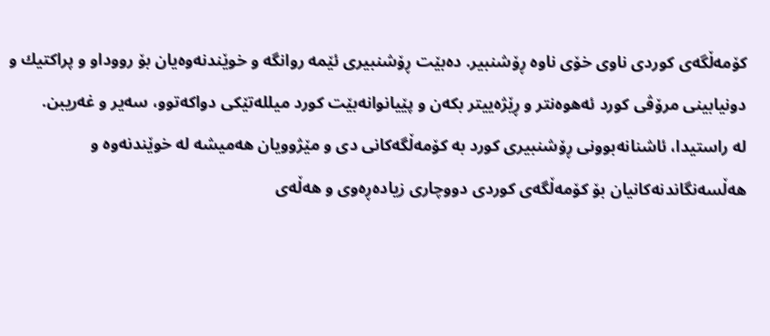كۆمه‌ڵگه‌ی كوردی ناوی خۆی ناوه‌ ڕۆشنبیر. ده‌بێت ڕۆشنبیری ئێمه‌ روانگه‌ و خوێندنه‌وه‌یان بۆ‌ رووداو و پراكتیك و دونیابینی مرۆڤی كورد ئه‌هوه‌نتر و ڕێژه‌ییتر بكه‌ن و پێیانوانه‌بێت كورد میلله‌تێكی دواكه‌توو، سه‌یر و غه‌ریبن.
له‌ راستیدا، ئاشنانه‌بوونی ڕۆشنبیری كورد به‌ كۆمه‌ڵگه‌كانی دی و مێژوویان هه‌میشه‌ له‌ خوێندنه‌وه و هه‌ڵسه‌نگاندنه‌كانیان بۆ كۆمه‌ڵگه‌ی كوردی دووچاری زیاده‌ڕه‌وی و هه‌ڵه‌ی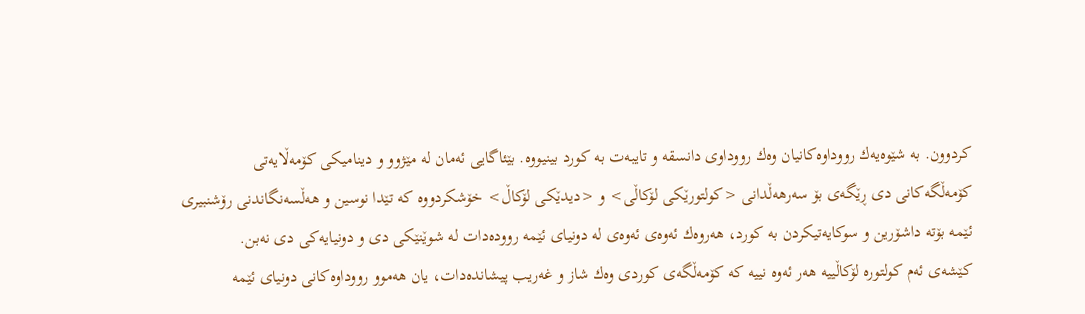كردوون‌‌. به‌ شێوه‌یه‌ك رووداوه‌كانیان وه‌ك رووداوی دانسقه‌ و تایبه‌ت به‌ كورد بینیووه‌. بێئاگایی ئه‌مان له‌ مێژوو و دینامیكی كۆمه‌ڵایه‌تی كۆمه‌ڵگه‌كانی دی ڕێگه‌ی بۆ سه‌رهه‌ڵدانی <كولتورێكی لۆكاڵی> و <دیدێكی لۆكاڵ> خۆشكردووه‌ كه‌ تێدا نوسین و هه‌ڵسه‌نگاندنی رۆشنبیری ئێمه‌ بۆته‌ داشۆرین و سوكایه‌تیكردن به‌ كورد، هه‌روه‌ك ئه‌وه‌ی ئه‌وه‌ی له‌ دونیای ئێمه‌ رووده‌دات له‌ شوێنێكی دی و دونیایه‌كی دی نه‌بن.
كێشه‌ی ئه‌م كولتوره‌ لۆكاڵییه‌ هه‌ر ئه‌وه‌ نییه‌ كه‌ كۆمه‌ڵگه‌ی كوردی وه‌ك شاز و غه‌ریب پیشانده‌دات، یان هه‌موو رووداوه‌كانی دونیای ئێمه‌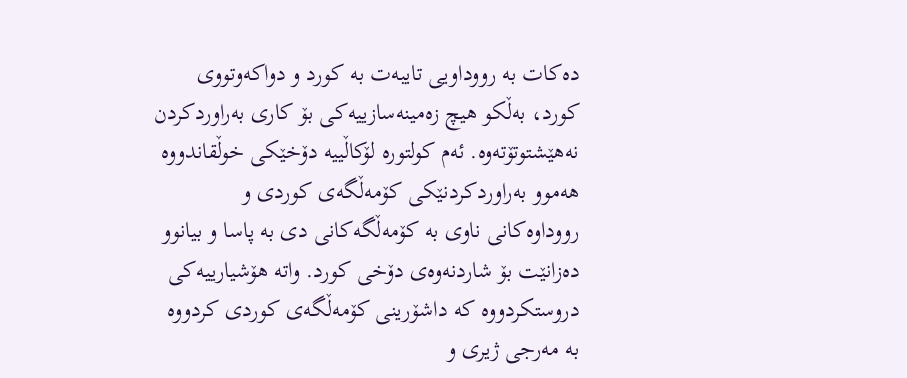ده‌كات به‌ رووداویی تایبه‌ت به‌ كورد و دواكه‌وتووی كورد، به‌ڵكو هیچ زه‌‌مینه‌سازییه‌كی بۆ كاری به‌راوردكردن نه‌هێشتوتۆته‌وه‌. ئه‌م كولتوره‌ لۆكاڵییه دۆخێكی خوڵقاندووه‌ هه‌موو به‌راوردكردنێكی كۆمه‌ڵگه‌ی كوردی و رووداوه‌كانی ناوی به‌ كۆمه‌ڵگه‌كانی دی به‌ پاسا و بیانوو ده‌زانێت بۆ شاردنه‌وه‌ی دۆخی كورد. واته‌ هۆشیارییه‌كی دروستكردووه‌ كه‌ داشۆرینی كۆمه‌ڵگه‌ی كوردی كردووه‌ به‌ مه‌رجی ژیری و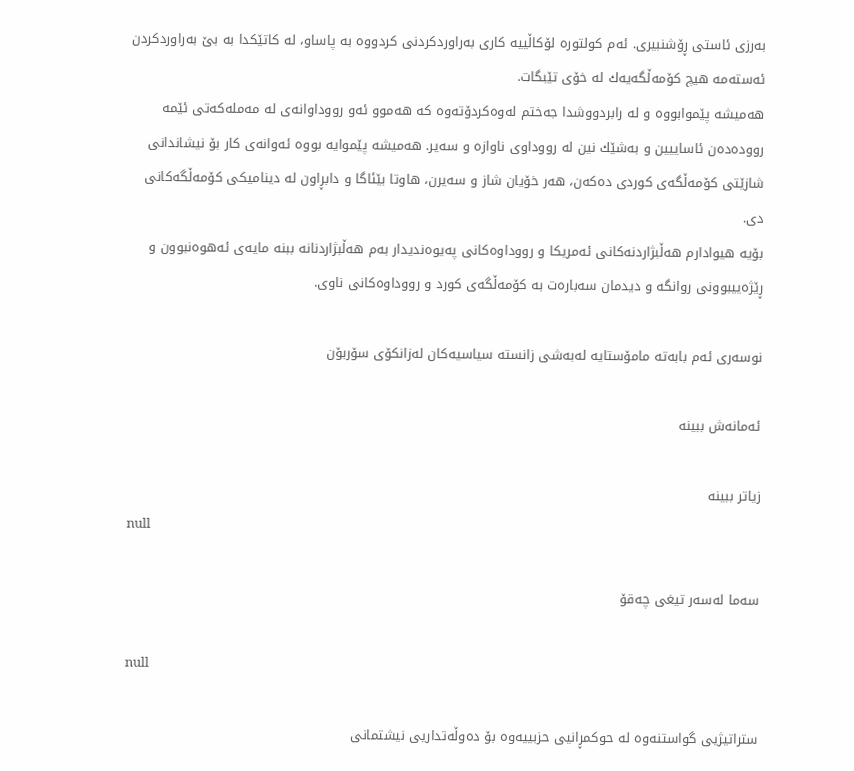به‌رزی ئاستی ڕۆشنبیری. ئه‌م كولتوره‌ لۆكاڵییه‌ كاری به‌راوردكردنی كردووه‌ به‌‌ پاساو، له‌ كاتێكدا به‌ بێ به‌راوردكردن ئه‌سته‌مه‌ هیچ كۆمه‌ڵگه‌یه‌ك له‌ خۆی تێبگات.
هه‌میشه‌ پێموابووه‌ و له‌ رابردووشدا جه‌ختم له‌وه‌كردۆ‌ته‌وه‌ كه‌ هه‌موو ئه‌و رووداوانه‌ی له‌ مه‌مله‌كه‌تی ئێمه‌ رووده‌ده‌ن ئاساییین و به‌شێك نین له‌ رووداوی ناوازه‌ و سه‌یر. هه‌میشه‌ پێموایه‌ بووه‌ ئه‌وانه‌ی كار بۆ نیشاندانی شازێتی كۆمه‌ڵگه‌ی كوردی ده‌كه‌ن، هه‌ر خۆیان شاز و سه‌یرن، هاوتا بێئاگا و دابڕاون له‌ دینامیكی كۆمه‌ڵگه‌كانی دی.
بۆیه‌ هیوادارم هه‌ڵبژاردنه‌كانی ئه‌مریكا و رووداوه‌كانی په‌یوه‌ندیدار به‌م هه‌ڵبژاردنانه‌ ببنه‌ مایه‌ی ئه‌هوه‌نبوون و ڕێژه‌ییبوونی روانگه‌ و دیدمان سه‌باره‌ت به‌ كۆمه‌ڵگه‌ی كورد و رووداوه‌كانی ناوی.

نوسەری ئەم بابەتە مامۆستایە له‌به‌شی زانسته‌ سیاسیه‌كان له‌زانكۆی سۆربۆن

ئەمانەش ببینە

زیاتر ببینە
null

سەما لەسەر تیغى چەقۆ

null

ستراتیژیی گواستنەوە لە حوکمڕانیی حزبییەوە بۆ دەوڵەتداریی نیشتمانی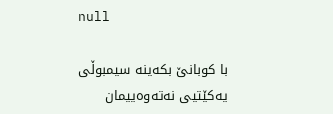null

با کوبانێ بکەینە سیمبوڵی یەکێتیی نەتەوەییمان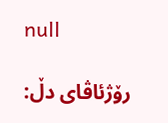null

رۆژئاڤای دڵ: